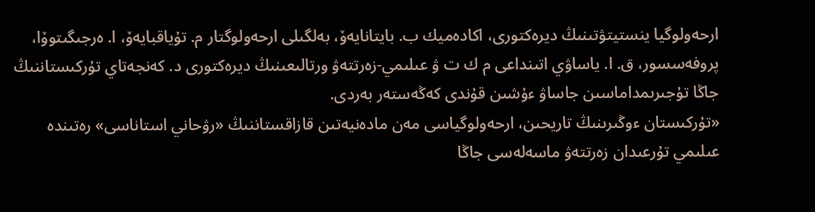ارحەولوگيا ينستيتۋتىنىڭ ديرەكتورى، اكادەميك ب. بايتانايەۆ، بەلگىلى ارحەولوگتار م. تۇياقبايەۆ، ا. ەرجىگىتوۆا، پروفەسسور، ق. ا. ياساۋي اتىنداعى م ك ت ۋ عىلىمي-زەرتتەۋ ورتالىعىنىڭ ديرەكتورى د. كەنجەتاي تۇركىستاننىڭ جاڭا تۇجىرىمداماسىن جاساۋ ءۇشىن قۇندى كەڭەستەر بەردى.
«تۇركىستان ءوڭىرىنىڭ تاريحىن، ارحەولوگياسى مەن مادەنيەتىن قازاقستاننىڭ «رۋحاني استاناسى» رەتىندە عىلىمي تۇرعىدان زەرتتەۋ ماسەلەسى جاڭا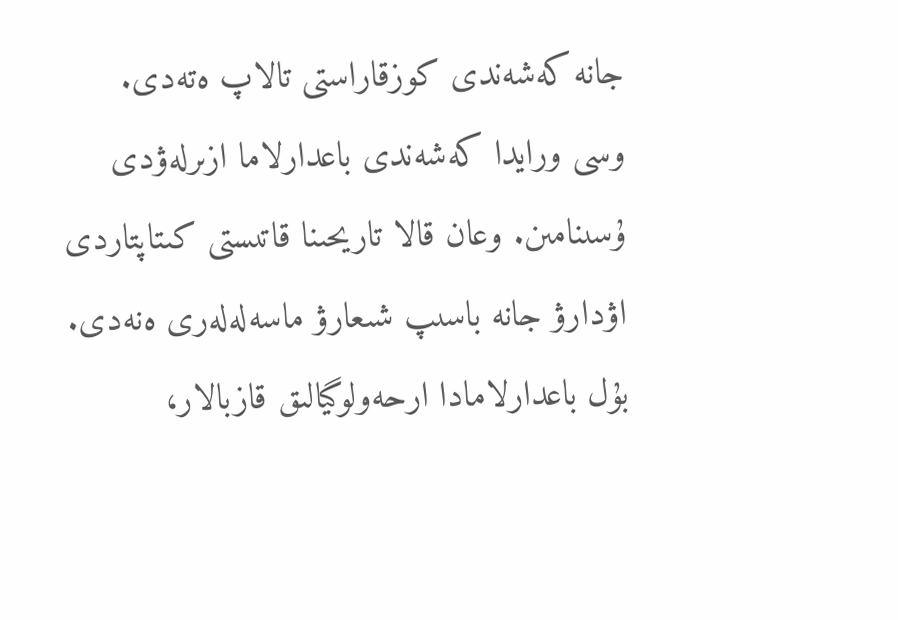جانە كەشەندى كوزقاراستى تالاپ ەتەدى. وسى ورايدا كەشەندى باعدارلاما ازىرلەۋدى ۇسىنامىن. وعان قالا تاريحىنا قاتىستى كىتاپتاردى اۋدارۋ جانە باسىپ شىعارۋ ماسەلەلەرى ەنەدى. بۇل باعدارلامادا ارحەولوگيالىق قازبالار،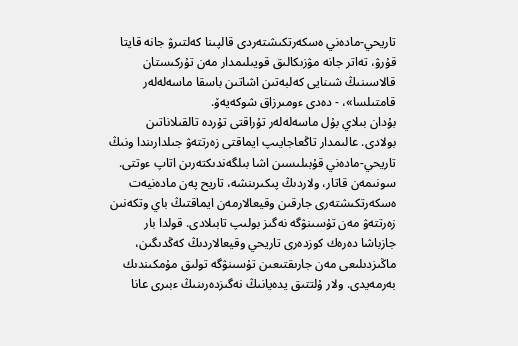تاريحي-مادەني ەسكەرتكىشتەردى قالپىنا كەلتىرۋ جانە قايتا قۇرۋ، تەاتر جانە مۋزىكالىق قويىلىمدار مەن تۇركىستان قالاسىنىڭ شىنايى كەلبەتىن اشاتىن باسقا ماسەلەلەر قامتىلسا»، - دەدى ءومىرزاق شوكەيەۆ.
بۇدان بىلاي بۇل ماسەلەلەر تۇراقتى تۇردە تالقىلاناتىن بولادى. عالىمدار تاڭعاجايىپ ايماقتى زەرتتەۋ جىلدارىندا ونىڭ تاريحي-مادەني قۇبىلىسىن اشا بىلگەندىكتەرىن اتاپ ءوتتى.
سونىمەن قاتار، ولاردىڭ پىكىرىنشە، تاريح پەن مادەنيەت ەسكەرتكىشتەرى جارقىن وقيعالارمەن ايماقتىڭ باي وتكەنىن زەرتتەۋ مەن تۇسىنۋگە نەگىز بولىپ تابىلادى. قولدا بار جازباشا دەرەك كوزدەرى تاريحي وقيعالاردىڭ كەڭدىگىن، ماڭىزدىلىعى مەن جارىقتىعىن تۇسىنۋگە تولىق مۇمكىندىك بەرمەيدى. ولار ۇلتتىق يدەيانىڭ نەگىزدەرىنىڭ ءبىرى عانا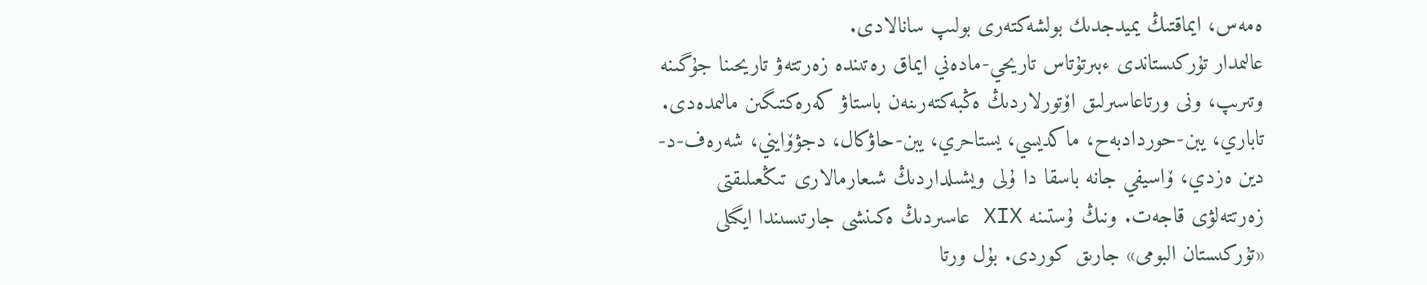ەمەس، ايماقتىڭ يميدجدىك بولشەكتەرى بولىپ سانالادى.
عالىمدار تۇركىستاندى ءبىرتۇتاس تاريحي-مادەني ايماق رەتىندە زەرتتەۋ تاريحىنا جۇگىنە وتىرىپ، ونى ورتاعاسىرلىق اۆتورلاردىڭ ەڭبەكتەرىنەن باستاۋ كەرەكتىگىن مالىمدەدى. تاباري، يبن-حوردادبەح، ماكديسي، يستاحري، يبن-حاۋكال، دجۋۆايني، شەرەف-د-دين ەزدي، ۆاسيفي جانە باسقا دا ۇلى ويشىلداردىڭ شىعارمالارى تىڭعىلىقتى زەرتتەلۋى قاجەت. ونىڭ ۇستىنە XIX عاسىردىڭ ەكىنشى جارتىسىندا ايگىلى «تۇركىستان البومى» جارىق كوردى. بۇل ورتا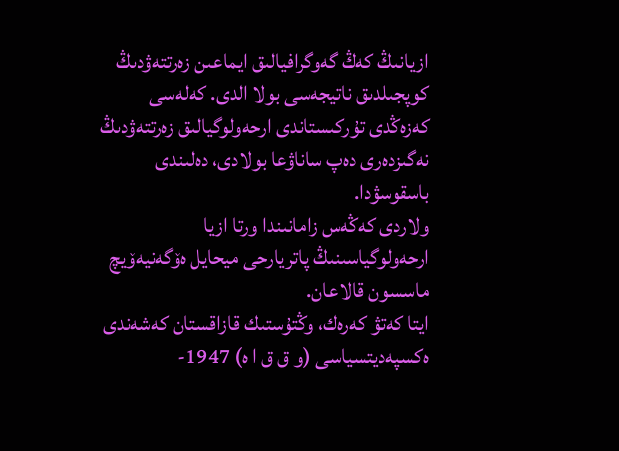ازيانىڭ كەڭ گەوگرافيالىق ايماعىن زەرتتەۋدىڭ كوپجىلدىق ناتيجەسى بولا الدى. كەلەسى كەزەڭدى تۇركىستاندى ارحەولوگيالىق زەرتتەۋدىڭ نەگىزدەرى دەپ ساناۋعا بولادى، دەلىندى باسقوسۋدا.
ولاردى كەڭەس زامانىندا ورتا ازيا ارحەولوگياسىنىڭ پاتريارحى ميحايل ەۆگەنيەۆيچ ماسسون قالاعان.
ايتا كەتۋ كەرەك، وڭتۇستىك قازاقستان كەشەندى ەكسپەديتسياسى (و ق ق ا ە) 1947-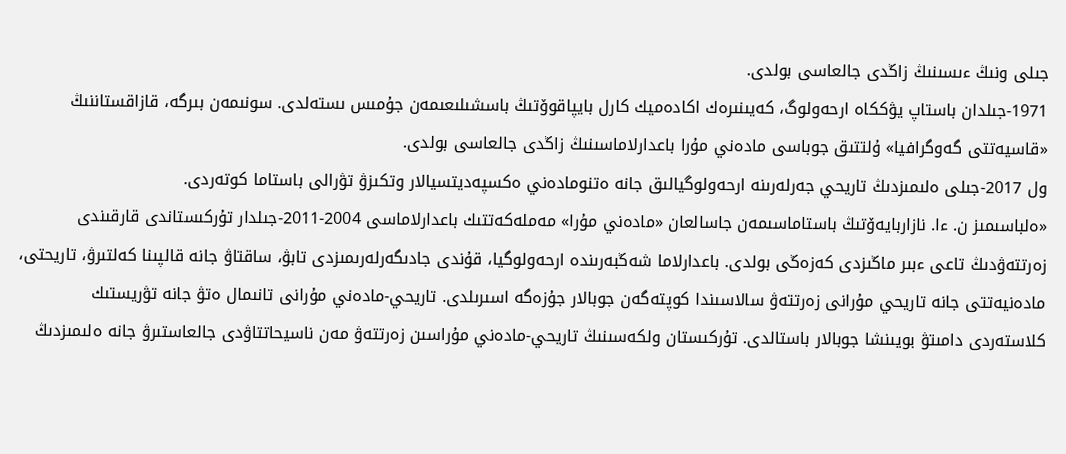جىلى ونىڭ ءىسىنىڭ زاڭدى جالعاسى بولدى.
1971-جىلدان باستاپ يۋككاە ارحەولوگ، كەيىنىرەك اكادەميك كارل بايپاقوۆتىڭ باسشىلىعىمەن جۇمىس ىستەلدى. سونىمەن بىرگە، قازاقستاننىڭ «قاسيەتتى گەوگرافيا» ۇلتتىق جوباسى مادەني مۇرا باعدارلاماسىنىڭ زاڭدى جالعاسى بولدى.
ول 2017-جىلى ەلىمىزدىڭ تاريحي جەرلەرىنە ارحەولوگيالىق جانە ەتنومادەني ەكسپەديتسيالار وتكىزۋ تۋرالى باستاما كوتەردى.
«ەلباسىمىز ن. ءا. نازاربايەۆتىڭ باستاماسىمەن جاسالعان «مادەني مۇرا» مەملەكەتتىك باعدارلاماسى 2004-2011-جىلدار تۇركىستاندى قارقىندى زەرتتەۋدىڭ تاعى ءبىر ماڭىزدى كەزەڭى بولدى. باعدارلاما شەڭبەرىندە ارحەولوگيا، قۇندى جادىگەرلەرىمىزدى تابۋ، ساقتاۋ جانە قالپىنا كەلتىرۋ، تاريحتى، مادەنيەتتى جانە تاريحي مۇرانى زەرتتەۋ سالاسىندا كوپتەگەن جوبالار جۇزەگە اسىرىلدى. تاريحي-مادەني مۇرانى تانىمال ەتۋ جانە تۋريستىك كلاستەردى دامىتۋ بويىنشا جوبالار باستالدى. تۇركىستان ولكەسىنىڭ تاريحي-مادەني مۇراسىن زەرتتەۋ مەن ناسيحاتتاۋدى جالعاستىرۋ جانە ەلىمىزدىڭ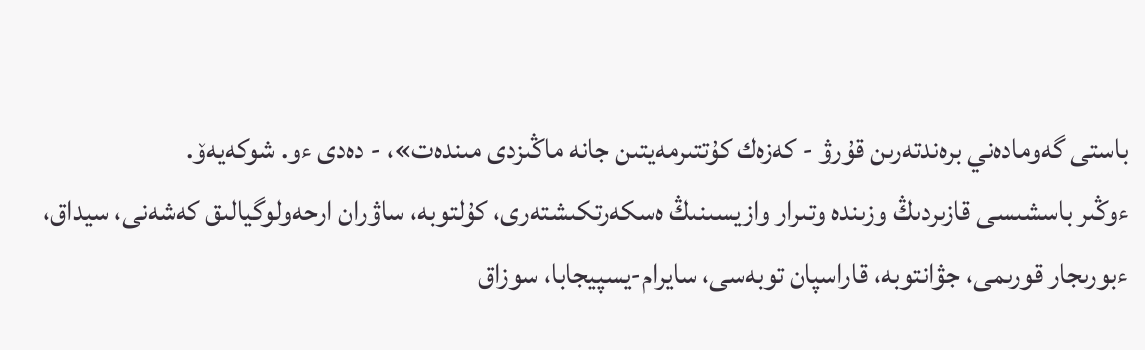باستى گەومادەني برەندتەرىن قۇرۋ - كەزەك كۇتتىرمەيتىن جانە ماڭىزدى مىندەت»، - دەدى ءو. شوكەيەۆ.
ءوڭىر باسشىسى قازىردىڭ وزىندە وتىرار وازيسىنىڭ ەسكەرتكىشتەرى، كۇلتوبە، ساۋران ارحەولوگيالىق كەشەنى، سيداق، ءبورىجار قورىمى، جۋانتوبە، قاراسپان توبەسى، سايرام-يسپيجابا، سوزاق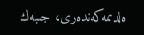ەلدىمەكەندەرى، جىبەك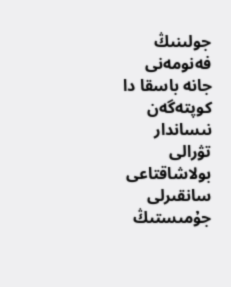جولىنىڭ فەنومەنى جانە باسقا دا كوپتەگەن نىساندار تۋرالى بولاشاقتاعى سانقىرلى جۇمىستىڭ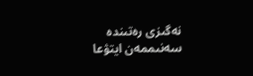نەگىزى رەتىندە سەنىممەن ايتۋعا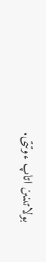بولاتىنىن اتاپ ءوتتى.